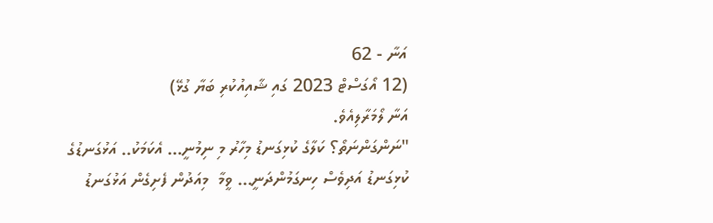އަނާ - 62
(12 އޯގަސްޓް 2023 ގައި ޝާއިއުކުރި ބަޔާ ގުޅޭ)
އަނާ ލޯމަރާލިއެވެ.
"ނަންގަންނަތޯ؟ ކަލާގެ ކުޅިގަނޑު މިހާރު މި ނިމުނީ... އެކަމަކު.. އަޅުގަނޑުގެ ކުޅިގަނޑު އަދިވެސް ހިނގަމުންދަނީ... ވީމާ  މިއަދުން ފެށިގެން އަޅުގަނޑު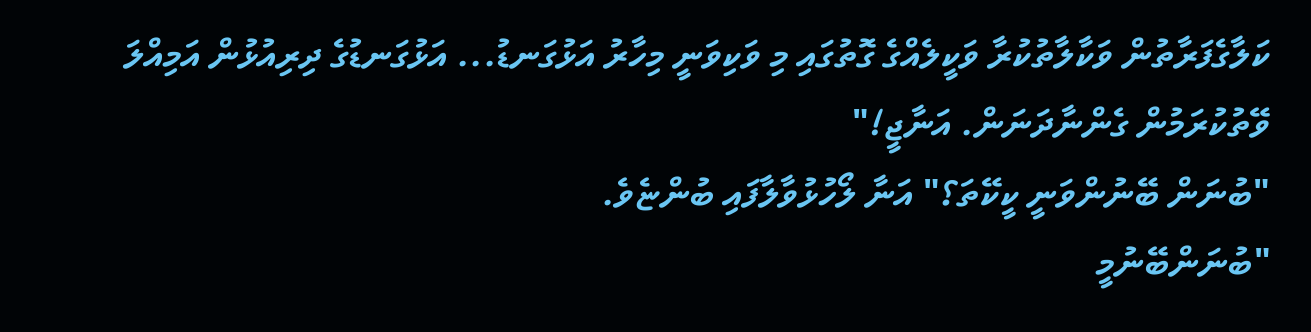ކަލާގެފަރާތުން ވަކާލާތުކުރާ ވަކީލެއްގެ ގޮތުގައި މި ވަކިވަނީ މިހާރު އަޅުގަނޑު... އަޅުގަނޑުގެ ދިރިއުޅުން އަމިއްލަ ވޭތުކުރަމުން ގެންނާދަނަން. އަނާޖީ!"
"ބުނަން ބޭނުންވަނީ ކީކޭތަ؟" އަނާ ލޯހުޅުވާލާފައި ބުންޏެވެ.
"ބުނަންބޭނުމީ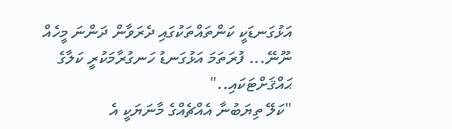އަޅުގަނޑަކީ ކަންތައްތަކުގައި ދެރަވާން ދަންނަ މީހެއް ނޫނޭ... ފުރަތަމަ އަޅުގަނޑު ހަނގުރާމަކުރީ ކަލާގެ ޙައްޤަށްޓަކައި.."
"ކަލޭ ތިޔަބުނާ އެއްޗެއްގެ މާނަޔަކީ އެ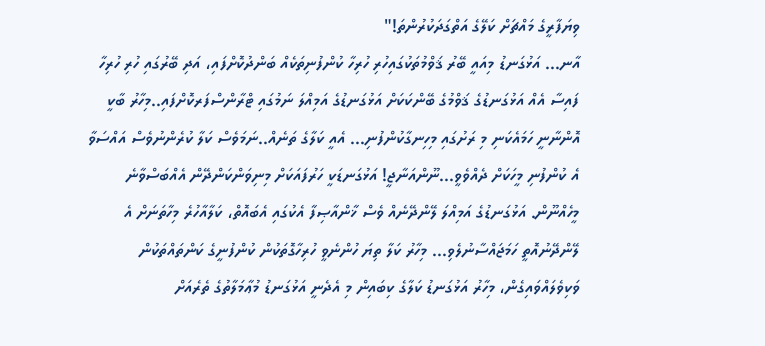ވިޔަފާރީގެ މައްޗަށް ކަލޭގެ އަތްގަދަކުރުންތަ!"
އާނ... އަޅުގަނޑު މިއައީ ބޭރު ޤަވްމުތަކުގައިހުރި ހުރިހާ ކުންފުނިތަކެއް ބަންދުކޮށްފައި، އަދި ބޭރުގައި ހުރި ހުރިހާ ފައިސާ އެއް އަޅުގަނޑުގެ ޤަވްމުގެ ބޭންކަކަށް އަޅުގަނޑުގެ އަމިއްލަ ނަމުގައި ޓްރާންސްފަރކޮށްފައި..މިހާރު ބާކީ އޮންނާނީ ހަމައެކަނި މި ރަށުގައި މިހިނގާކުންފުނި... އެއީ ކަލާގެ ތަނެއް..ނަމަވެސް ކަލާ ކުރެންނުވެސް އައްސަވާ އެ ކުންފުނި މީހަކަށް ދެއްވެވީ...ނޫންއަނާޖީ! އަޅުގަނޑަކީ ހަރުފައަކަށް މިނިވަންކަންދޭން އެއްބަސްވާނެ މީހެއްނޫން. އަޅުގަނޑުގެ އަމިއްލަ ލޭންދޭނެއް ވެސް ޚާންއާޞިފާ އެކުގައި އެބައޮތް، ކަލާއާހުރެ މިހާތަނަށް އެ ލޭންދޭނުއޮތީ ހަމަޖައްސާނުލެވި... މިހާރު ކަލާ ތިޔަ ހުންނެވީ ހުރިހާގޮތަކުން ކުންފުނީގެ ކަންތައްތަކުން ވަކިވެލައްވައިގެން، މިހާރު އަޅުގަނޑު ކަލާގެ ކިބައިން މި އެދެނީ އަޅުގަނޑު މުޢާމަލާތުގެ ތެރެއަށް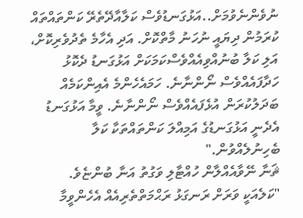ނުވެންނެވުމަށް..އަޅުގަނޑުވެސް ކަލާއާދޭތެރޭ ކަންތައްތައް ކުރަމުން ދިޔައީ ނުހަނު މާތްކޮށް. އަދި އެހާމެ ތެދުވެރިކޮށް، އަލި ކަލާ ބުނުއްވިއެއްވެސްކަމަކަށް އަޅުގަނޑު ދެކޮޅު ހަދާފައެއްވެސް ނޯންނާނެ. ހަމައެހެންމެ އެއިންކަމެއް ބަދަލުކުރަން އުޅެފައެއްވެސް ނޯންނާނެ. ވީމާ އަޅުގަނޑު އެދެނީ އަޅުގަނޑުގެ އަމިއްލަ ކަންތައްތަކާ ކަލާ ބެހިނުލެއްވުން."
ޘަނާ ނޭވާއެއްލާން ހުއްޓާލި ވަގުތު އަނާ ބުންޏެވެ.
"ކަލެއަކީ ވަރަށް ރަނގަޅު ރަޙްމަތްތެރިއެއް އެހެންވީމާ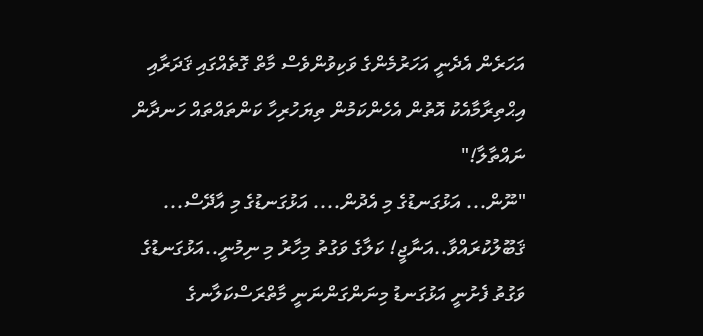އަހަރެން އެދެނީ އަހަރުމެންގެ ވަކިވުންވެސް މާތް ގޮތެއްގައި ޤަދަރާއި އިޙްތިރާމާއެކު އޮތުން އެހެންކަމުން ތިޔަހުރިހާ ކަންތައްތައް ހަނދާން ނައްތާލާ!"
"ނޫން... އަޅުގަނޑުގެ މި އެދުން.... އަޅުގަނޑުގެ މި އާދޭސް... ޤަބޫލުކުރައްވާ..އަނާޖީ! ކަލާގެ ވަގުތު މިހާރު މި ނިމުނީ..އަޅުގަނޑުގެ ވަގުތު ފެށުނީ އަޅުގަނޑު މިނަންގަންނަނީ މާތްރަސްކަލާނގެ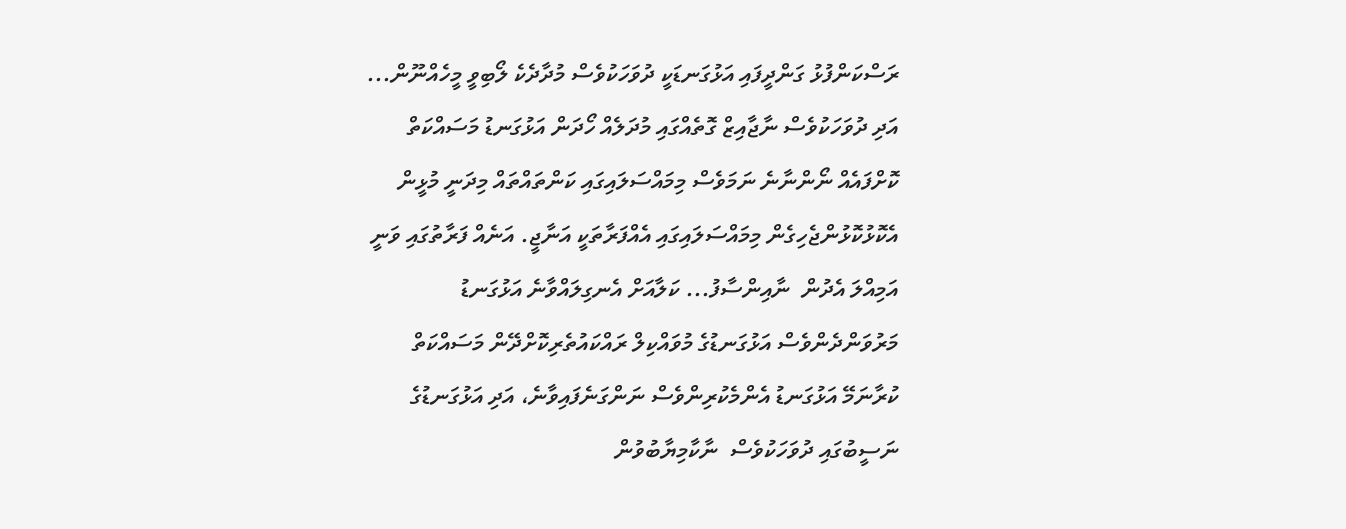ރަސްކަންފުޅު ގަންދީފައި އަޅުގަނޑަކީ ދުވަހަކުވެސް މުދާދެކެ ލޯބިވީ މީހެއްނޫން... އަދި ދުވަހަކުވެސް ނާޖާއިޒް ގޮތެއްގައި މުދަލެއް ހޯދަން އަޅުގަނޑު މަސައްކަތް ކޮށްފައެއް ނޯންނާނެ ނަމަވެސް މިމައްސަލައިގައި ކަންތައްތައް މިދަނީ މުޅީން އެކޮޅުކޮޅުންޖެހިގެން މިމައްސަލައިގައި އެއްފަރާތަކީ އަނާޖީ. އަނެއް ފަރާތުގައި ވަނީ އަމިއްލަ އެދުން  ނާއިންސާފު... ކަލާއަށް އެނގިލައްވާނެ އަޅުގަނޑު މަރުވަންދެންވެސް އަޅުގަނޑުގެ މުވައްކިލް ރައްކައުތެރިކޮށްދޭން މަސައްކަތް ކުރާނަމޭ އަޅުގަނޑު އެންމެކުރިންވެސް ނަންގަނެފައިވާނެ، އަދި އަޅުގަނޑުގެ ނަސީބުގައި ދުވަހަކުވެސް  ނާކާމިޔާބުވުން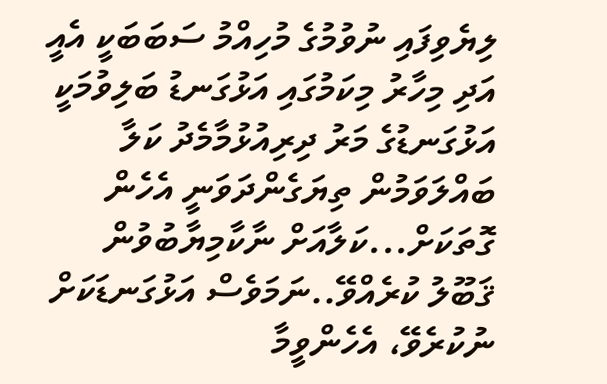ލިޔެވިފައި ނުވުމުގެ މުހިއްމު ސަބަބަކީ އެއީ އަދި މިހާރު މިކަމުގައި އަޅުގަނޑު ބަލިވުމަކީ އަޅުގަނޑުގެ މަރު ދިރިއުޅުމާމެދު ކަލާ ބައްލަވަމުން ތިޔަގެންދަވަނީ އެހެން ގޮތަކަށް...ކަލާއަށް ނާކާމިޔާބުވުން ޤަބޫލު ކުރެއްވޭ..ނަމަވެސް އަޅުގަނޑަކަށް ނުކުރެވޭ، އެހެންވީމާ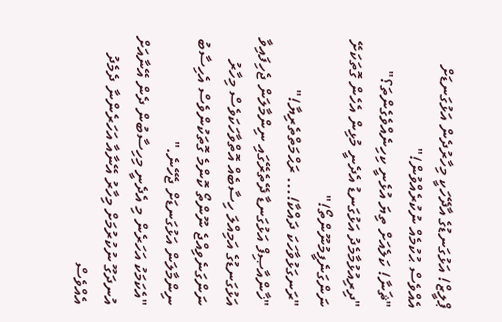ޕްލީޒް! އަޅުގަނޑުގެ އާދޭހަކީ މިހާރުދެން އަޅުގަނޑަށް އެއްވެސް ޙުކުމެއް ނުކުރެއްވުން!"
"ޘަނާ! ކަލެއަށް ތިޔަ އުޅެނީ ކިހިނެއްވެގެންތަ؟"
"ދިރިއުޅުމާމެދު އަޅުގަނޑު އެދެނީ މުޅިން އެހެން ގޮތަކަށޭ ނަންގަނެފީމުނޫންތޯ!"
"ރަނގަޅުވާހަކަ ދައްކާ!... ރަޙްމަތްތެރިޔާ!"
"ޚާންއާޞިފް އަޅުގަނޑާ ދޭތެރޭގައި ނިންމާލަން ޖެހިފައިވާ އަޅުގަނޑުގެ އަމިއްލަ ހިސާބެއް އޮތްވާހަކަވެސް މިހާރު ނަންގަނެވިއްޖެ ނޫންތޯ ކޮންމެ ގޮތަކުންވެސް އެހިސާބު ނިންމާލަން އަޅުގަނޑަށް ޖެހޭނެ."
"އެކަމަކު އަހަރެން މި އެދެނީ މިހިސާބުން ދެން އޭނާއަށް އުނދަގޫ ނުކުރުމަށް މިހާރު އޭނާއާ އަހަރެންނާ ދެމެދު އެއްވެސް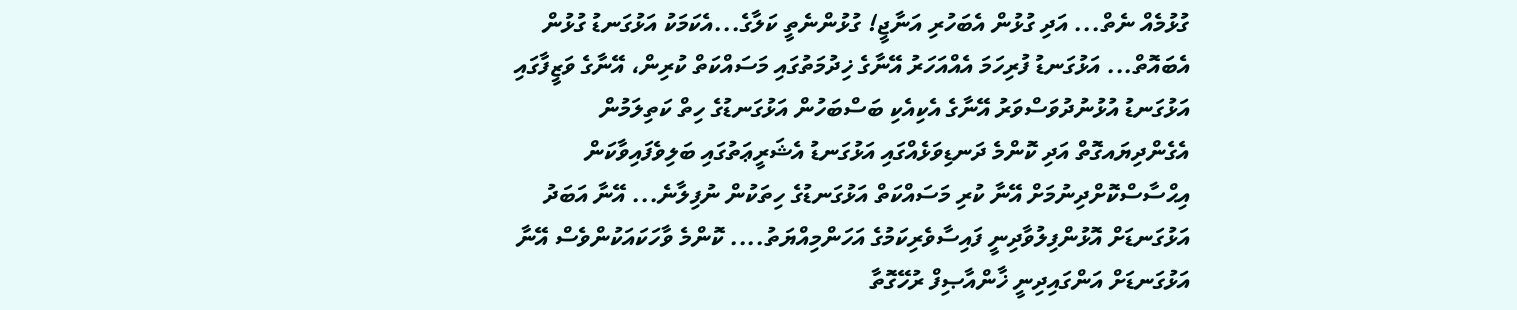ގުޅުމެއް ނެތް... އަދި ގުޅުން އެބަހުރި އަނާޖީ! ގުޅުންނެތީ ކަލާގެ...އެކަމަކު އަޅުގަނޑު ގުޅުން އެބައޮތް... އަޅުގަނޑު ފުރިހަމަ އެއްއަހަރު އޭނާގެ ޚިދުމަތުގައި މަސައްކަތް ކުރިން، އޭނާގެ ވަޒީފާގައި އަޅުގަނޑު އުޅުނުދުވަސްވަރު އޭނާގެ އެކިއެކި ބަސްބަހުން އަޅުގަނޑުގެ ހިތް ކަތިލަމުން އެގެންދިޔައގޮތް އަދި ކޮންމެ ދަނޑިވަޅެއްގައި އަޅުގަނޑު އެޝަރީޢަތުގައި ބަލިވެފައިވާކަން އިޙްސާސްކޮށްދިނުމަށް އޭނާ ކުރި މަސައްކަތް އަޅުގަނޑުގެ ހިތަކުން ނުފިލާނެ... އޭނާ އަބަދު އަޅުގަނޑަށް އޮޅުންފިލުވާދިނީ ފައިސާވެރިކަމުގެ އަހަންމިއްޔަތު.... ކޮންމެ ވާހަކައަކުންވެސް އޭނާ އަޅުގަނޑަށް އަންގައިދިނީ ޚާންއާޞިފް ރުހޭގޮތާ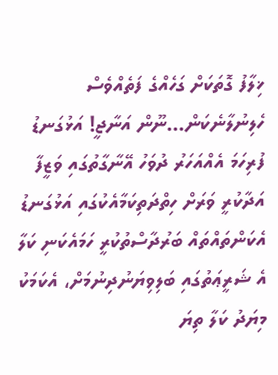ޚިލާފު ގޮތަކަށް ގަހެއްގެ ފަތެއްވެސް ހެލިނުލާނެކަން...ނޫން އަނާޖީ! އަޅުގަނޑު ފުރިހަމަ އެއްއަހަރު ދުވަހު އޭނާގާތުގައި ވަޒީފާ އަދާކުރީ ވަރަށް ހިތްދަތިކަމާއެކުގައި އަޅުގަނޑު އެކަންތައްތައް ބަރުދާސްތުކުރީ ހަމައެކަނި ކަލާ އެ ޝަރީޢަތުގައި ބަލިވިޔަނުދިނުމަށް، އެކަމަކު މިޔަދު ކަލާ ތިޔަ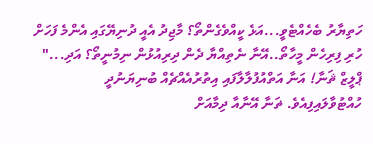ހަތިޔާރު ބެހެއްޓެވީ...އަޅެ ކީއްވެގެންތޯ؟ މާޖިދު އެއީ ދުނިޔޭގައި އެންމެ ފަހަށް ހުރި ފިރިހެން މީހާތޯ..އޭނާ ނެތިއްޔާ ދެން ދިރިއުޅުން ނިމުނީތޯ؟ އަދި..."
ޕްލީޒް ޘަނާ! އަނާ އަތްއުފުލާލާފައި އިތުރުއެއްޗެއް ބުނިޔަނުދީ ހުއްޓުވާލައިފިއެވެ. ޡަނާ އޭނާއާ ދިމާއަށް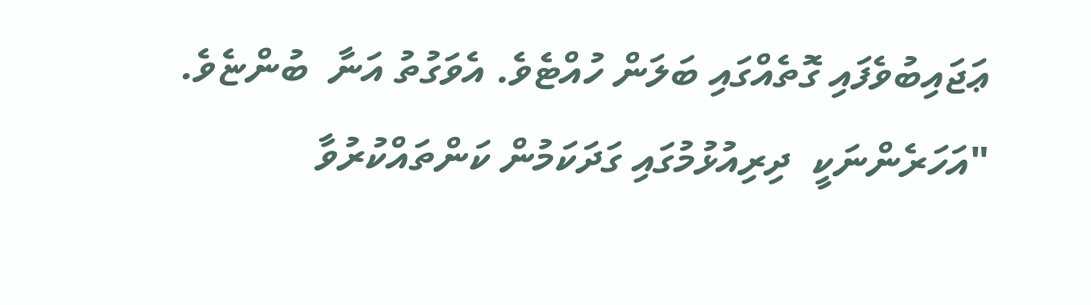ޢަޖައިބުވެފައި ގޮތެއްގައި ބަލަން ހުއްޓެވެ. އެވަގުތު އަނާ  ބުންޏެވެ.
"އަހަރެންނަކީ  ދިރިއުޅުމުގައި ގަދަކަމުން ކަންތައްކުރުވާ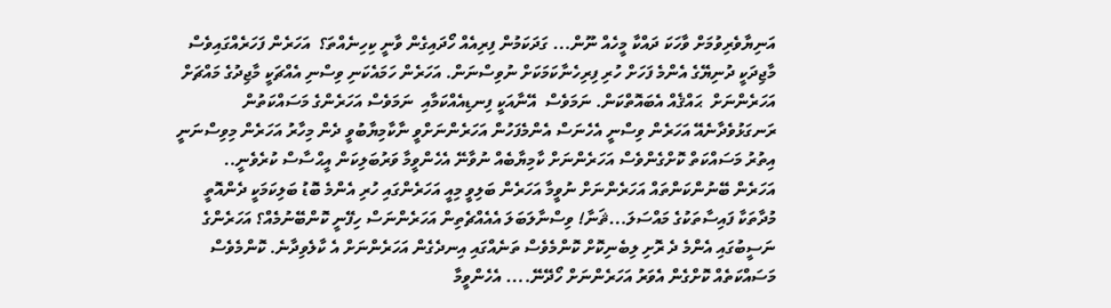އަނިޔާވެރިވުމަށް ވާހަކަ ދައްކާ މީހެއް ނޫން... ގަދަކަމުން ފިރިއެއް ހޯދައިގެން ވާނީ ކިހިނެއްތަ؟  އަހަރެން ފަހަރެއްގައިވެސް  މާޖިދަކީ ދުނިޔޭގެ އެންމެ ފަހަށް ހުރި ފިރިހެނާކަމަކަށް ނުވިސްނަން. އަހަރެން ހަމައެކަނި ވިސްނި އެއްޗަކީ މާޖިދުގެ މައްޗަށް އަހަރެންނަށް  ޙައްޤެއް އެބައޮތްކަން. ނަމަވެސް  އޭނާއަކީ ފިނޑިއެއްކަމާއި  ނަމަވެސް އަހަރެންގެ މަސައްކަތުން ރަނގަޅުވެދާނެއޭ އަހަރެން ވިސްނީ އެހެނަސް އެންމެފަހުން އަހަރެންނަށްވީ ނާކާމިޔާބުވީ ދެން މިހާރު އަހަރެން މިވިސްނަނީ އިތުރު މަސައްކަތް ކޮށްގެންވެސް އަހަރެންނަށް ކާމިޔާބެއް ނުވާނޭ އެހެންވީމާ ވަރުބަލިކަން އީޙްސާސް ކުރެވެނީ..
އަހަރެން ބޭނުންކަންތައް އަހަރެންނަށް ނުވީމާ އަހަރެން ބަލިވީ މިއީ އަހަރެންގައި ހުރި އެންމެ ބޮޑު ބަލިކަމަކީ ދެންއޮތީ މުދާތަކާ ފައިސާތަކުގެ މައްސަލަ...ޘަނާ! ވިސްނާލަބަލަ އެއެއްޗެތިން އަހަރެންނަސް ހިފޭނީ ކޮންބޭނުމެއް؟ އަހަރެންގެ ނަސީބުގައި އެންމެ ދެ ރޮށި ލިބެނިކޮށް ކޮންމެވެސް ތަނެއްގައި އިނދެގެން އަހަރެންނަށް އެ ކާލެވިދާނެ. ކޮންމެވެސް މަސައްކަތެއް ކޮށްގެން އެވަރު އަހަރެންނަށް ހޯދޭނޭ.... އެހެންވީމާ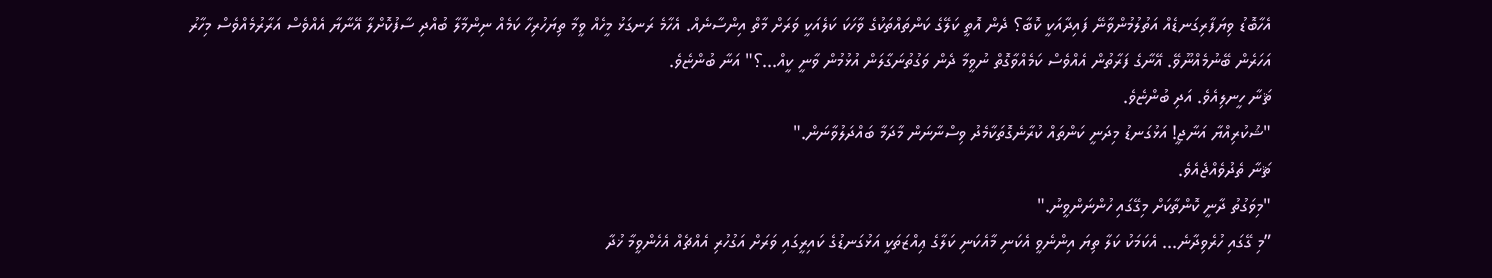އެހާބޮޑު ވިޔަފާރިގަނޑެއް އަތުލުމުންވާނޭ ފައިދާއަކީ ކޮބާ؟ ދެން އޮތީ ކަލޭގެ ކަންތައްތަކުގެ ވާހަކަ ކަލެއަކީ ވަރަށް މާތް އިންސާނެއް. އެހާމެ ރަނގަޅު މީހެއް ވީމާ ތިޔަހުރިހާ ކަމެއް ނިންމާލާ ބުއްދި ސާފުކޮށްލާ އޭނާޔާ އެއްވެސް އަރާރުމެއްވެސް މިހާރު އަހަރެން ބޭނުމެއްނޫވޭ. އޭނާގެ ފަރާތުން އެއްވެސް ކަމެއްވާގޮތް ނުވީމާ ދެން ވަގުތުނަގާލަން އުޅުމުން ވާނީ ކީއް...؟" އަނާ ބުންޏެވެ.
ޘަނާ ހީނލިއެވެ. އަދި ބުންޏެވެ.
"ޝުކުރިއްޔާ އަނާޖީ! އަޅުގަނޑު މިދަނީ ކަންތައް ކުރާނެގޮތަކާމެދު ވިސްނާނަން މާދަމާ ބައްދަލުވާނަން."
ޘަނާ ތެދުވެއްޖެއެވެ.
"މިވަގުތު ދާނީ ކޮންތާކަށް މިގޭގައި ހުންނަންވީނު."
”މި ގޭގައި ހުރެވިދާނެ... އެކަމަކު ކަލާ ތިޔަ އިންނެވީ އެކަނި މާއެކަނި ކަލާގެ ޢިއްޒަތަކީ އަޅުގަނޑުގެ ކައިރީގައި ވަރަށް އަގުހުރި އެއްޗެއް އެހެންވީމާ ޚުދާ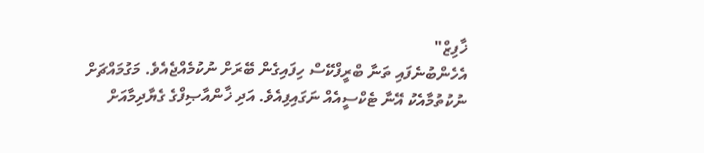ޚާފިޒް"
އެހެންބުނެފައި ތަނާ ބްރީފްކޭސް ހިފައިގެން ބޭރަށް ނުކުމެއްޖެއެވެ. މަގުމައްޗަށް ނުކުތުމާއެކު އޭނާ ޓެކްސީއެއް ނަގައިފިއެވެ. އަދި ޚާންއާޞިފްގެ ގެޔާދިމާއަށް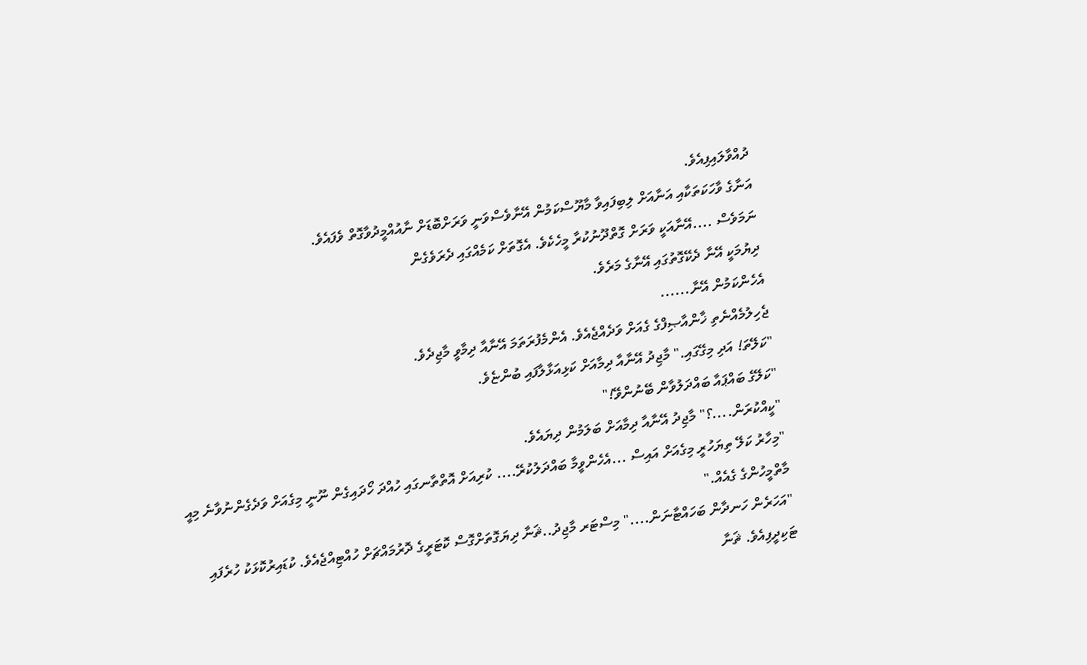ދުއްވާލައިފިއެވެ.
އަނާގެ ވާހަކަތަކާއި އަނާއަށް ލިބިފައިވާ މާޔޫސްކަމުން އޭނާވެސްވަނީ ވަރަށްބޮޑަށް ނާއުއްމީދުވާގޮތް ވެފައެވެ.
ނަމަވެސް ....އޭނާއަކީ ވަރަށް ގޮތްދޫނުކުރާ މީހެކެވެ. އެގޮތަށް ކަމެއްގައި ދެރަވެގެން
ދިޔުމަކީ އޭނާ ދެކޭގޮތުގައި އޭނާގެ މަރެވެ.
އެހެންކަމުން އޭނާ......
ޖެހިލުމެއްނެތި ޚާންއާޞިފްގެ ގެއަށް ވަދެއްޖެއެވެ. އެންމެފުރަތަމަ އޭނާއާ ދިމާވީ މާޖިދެވެ.
"ކަލޭތަ! އަދި މިގޭގައި." މާޖިދު އޭނާއާ ދިމާއަށް ކަޅިއަޅާލާފައި ބުންޏެވެ.
"ކަލޭގެ ބައްޕައާ ބައްދަލުވާން ބޭނުންވޭ!"
"ކީއްކުރަން....؟" މާޖިދު އޭނާއާ ދިމާއަށް ބަލަމުން ދިޔައެވެ.
"މިހާރު ކަލޭ ތިޔަހުރީ މިގެއަށް އައިސް ...އެހެންވީމާ ބައްދަލުކުރޭ.... ކުރިއަށް އޮތްތާނގައި ހުއްދަ ހޯދައިގެން ނޫނީ މިގެއަށް ވަދެގެންނުވާނެ މިއީ މާތްމީހުންގެ ގެއެއް."
"އަހަރެން ހަނދާން ބަހައްޓާނަން...." މިސްޓަރ މާޖިދު..ޘަނާ ދިޔަގޮތަށްގޮސް ކޮޓަރީގެ ދޮރުމައްޗަށް ހުއްޓިއްޖެއެވެ. ކުޑައިރުކޮޅަކު ހުރެފައި ޓަކިދީފިއެވެ. ޘަނާ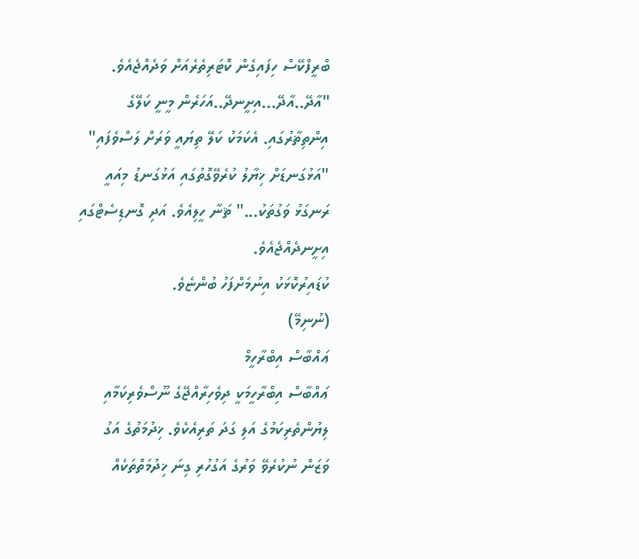ބްރީފްކޭސް ހިފައިގެން ކޮޓަރިތެރެއަށް ވަދެއްޖެއެވެ.
"އާދޭ..އާދޭ...އިށީނދޭ..އަހަރެން މީނީ ކަލޭގެ އިންތިޡާރުގައި. އެކަމަކު ކަލޭ ތިޔައީ ވަރަށް ލަސްވެފައި"
"އަޅުގަނޑަށް ޚިޔާލު ކުރެވޭގޮތުގައި އަޅުގަނޑު މިއައީ ރަނގަޅު ވަގުތަކު..." ޘަނާ ހީލިއެވެ. އަދި ގޮނޑިސެޓްގައި އިށީނދެއްޖެއެވެ.
ކުޑައިރުކޮޅަކު އިނުމަށްފަހު ބުންޏެވެ.
(ނުނިމޭ)
ޢައްބާސް އިބްރާހީމް
ޢައްބާސް އިބްރާހީމަކީ ދިވެހިރާއްޖޭގެ ނޫސްވެރިކަމާއި ލިޔުންތެރިކަމުގެ އަލި ގަދަ ތަރިއެކެވެ. ޚިދުމަތުގެ އަގު ވަޒަން ނުކުރެވޭ ވަރުގެ އަގުހުރި ގިނަ ޚިދުމަތްތަކެއް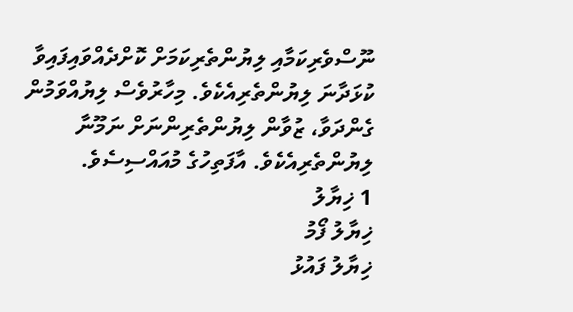ނޫސްވެރިކަމާއި ލިޔުންތެރިކަމަށް ކޮށްދެއްވައިފައިވާ ކުޅަދާނަ ލިޔުންތެރިއެކެވެ. މިހާރުވެސް ލިޔުއްވަމުން ގެންދަވާ، ޒުވާން ލިޔުންތެރިންނަށް ނަމޫނާ ލިޔުންތެރިއެކެވެ. އާފަތިހުގެ މުއައްސިސެވެ.
1 ޚިޔާލު
ޚިޔާލު ފޯމު
ޚިޔާލު ފައުޅު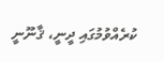ކުރެއްވުމުގައި ދީނީ، ޤާނޫނީ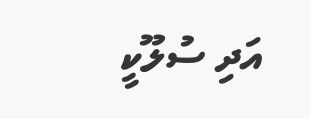އަދި ސުލޫކީ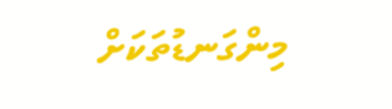މިންގަނޑުތަކަށް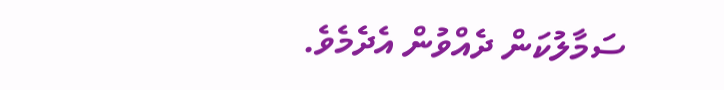ސަމާލުކަން ދެއްވުން އެދެމެވެ.